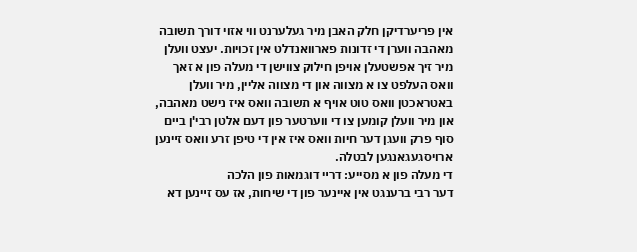אין פריערדיקן חלק האבן מיר געלערנט ווי אזוי דורך תשובה מאהבה ווערן די זדונות פארוואנדלט אין זכויות. יעצט וועלן מיר זיך אפשטעלן אויפן חילוק צווישן די מעלה פון א זאך וואס העלפט צו א מצווה און די מצווה אליין, מיר וועלן באטראכטן וואס טוט אויף א תשובה וואס איז נישט מאהבה, און מיר וועלן קומען צו די ווערטער פון דעם אלטן רבי'ן בײם סוף פרק וועגן דער חיות וואס איז אין די טיפן זרע וואס זײנען ארויסגעגאנגען לבטלה.
די מעלה פון א מסייע: דרײ דוגמאות פון הלכה
דער רבי ברענגט אין איינער פון די שיחות, אז עס זײנען דא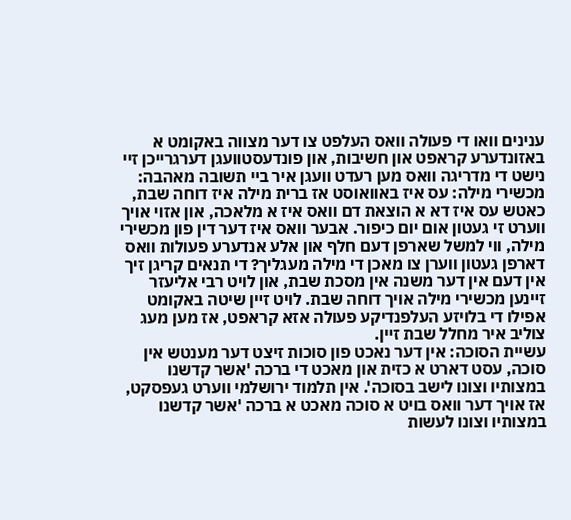ענינים וואו די פעולה וואס העלפט צו דער מצווה באקומט א באזונדערע קראפט און חשיבות, און פונדעסטוועגן דערגרייכן זיי נישט די מדריגה וואס מען רעדט וועגן איר בײ תשובה מאהבה:
מכשירי מילה: עס איז באוואוסט אז ברית מילה איז דוחה שבת, כאטש עס איז דא א הוצאת דם וואס איז א מלאכה, און אזוי אויך ווערט זי געטון אום יום כיפור. אבער וואס איז דער דין פון מכשירי מילה, ווי למשל שארפן דעם חלף און אלע אנדערע פעולות וואס דארפן געטון ווערן צו מאכן די מילה מעגליך? די תנאים קריגן זיך אין דעם אין דער משנה אין מסכת שבת, און לויט רבי אליעזר זײנען מכשירי מילה אויך דוחה שבת. לויט זײן שיטה באקומט אפילו די בלויזע העלפנדיקע פעולה אזא קראפט, אז מען מעג צוליב איר מחלל שבת זײן.
עשיית הסוכה: אין דער נאכט פון סוכות זיצט דער מענטש אין סוכה, עסט דארט א כזית און מאכט די ברכה 'אשר קדשנו במצותיו וצונו לישב בסוכה'. אין תלמוד ירושלמי ווערט געפסקט, אז אויך דער וואס בויט א סוכה מאכט א ברכה 'אשר קדשנו במצותיו וצונו לעשות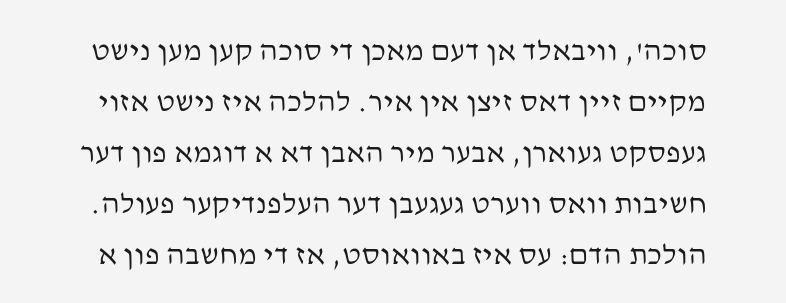סוכה', וויבאלד אן דעם מאכן די סוכה קען מען נישט מקיים זײן דאס זיצן אין איר. להלכה איז נישט אזוי געפסקט געוארן, אבער מיר האבן דא א דוגמא פון דער חשיבות וואס ווערט געגעבן דער העלפנדיקער פעולה.
הולכת הדם: עס איז באוואוסט, אז די מחשבה פון א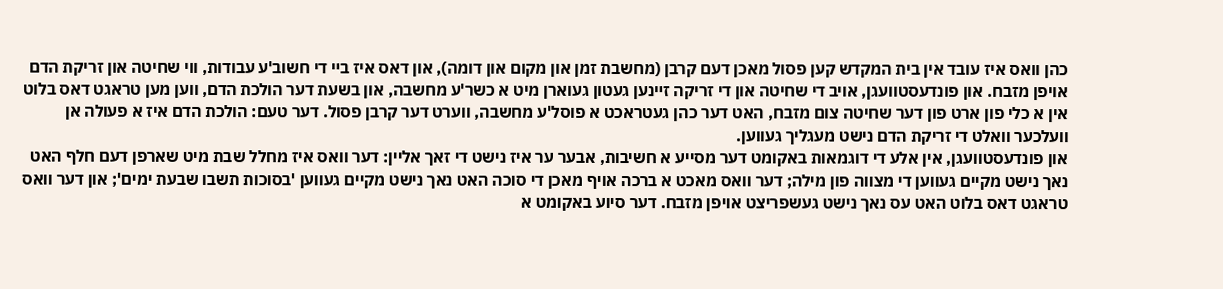כהן וואס איז עובד אין בית המקדש קען פסול מאכן דעם קרבן (מחשבת זמן און מקום און דומה), און דאס איז בײ די חשוב'ע עבודות, ווי שחיטה און זריקת הדם אויפן מזבח. און פונדעסטוועגן, אויב די שחיטה און די זריקה זײנען געטון געוארן מיט א כשר'ע מחשבה, און בשעת דער הולכת הדם, ווען מען טראגט דאס בלוט אין א כלי פון ארט פון דער שחיטה צום מזבח, האט דער כהן געטראכט א פוסל'ע מחשבה, ווערט דער קרבן פסול. דער טעם: הולכת הדם איז א פעולה אן וועלכער וואלט די זריקת הדם נישט מעגליך געווען.
און פונדעסטוועגן, אין אלע די דוגמאות באקומט דער מסייע א חשיבות, אבער ער איז נישט די זאך אליין: דער וואס איז מחלל שבת מיט שארפן דעם חלף האט נאך נישט מקיים געווען די מצווה פון מילה; דער וואס מאכט א ברכה אויף מאכן די סוכה האט נאך נישט מקיים געווען 'בסוכות תשבו שבעת ימים'; און דער וואס טראגט דאס בלוט האט עס נאך נישט געשפריצט אויפן מזבח. דער סיוע באקומט א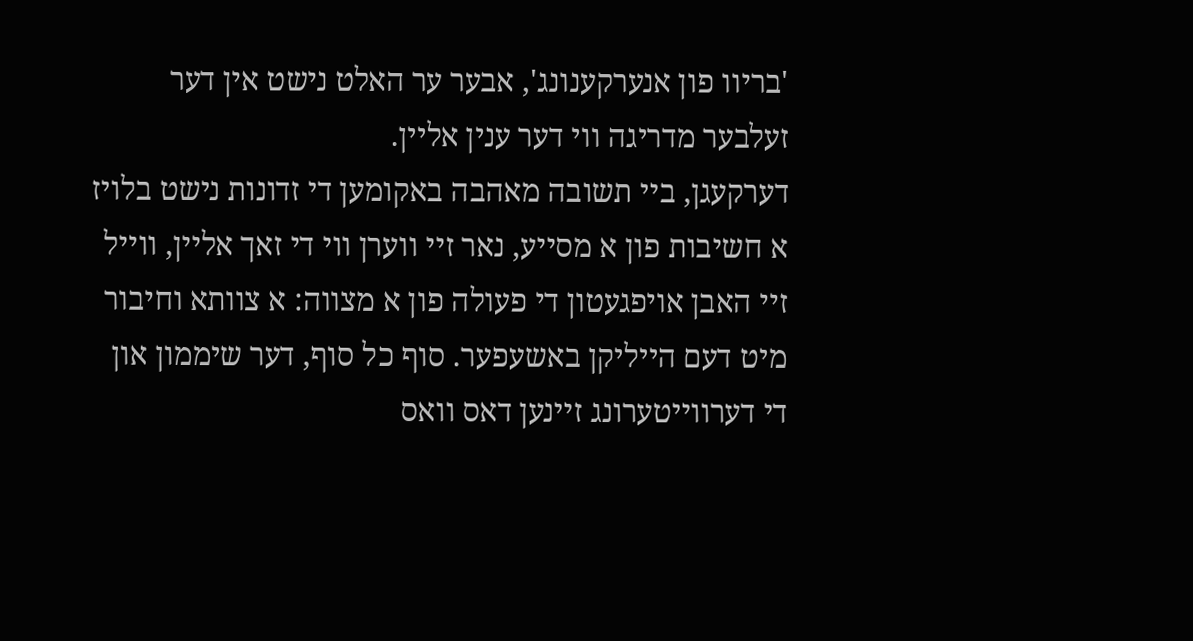'בריוו פון אנערקענונג', אבער ער האלט נישט אין דער זעלבער מדריגה ווי דער ענין אליין.
דערקעגן, בײ תשובה מאהבה באקומען די זדונות נישט בלויז א חשיבות פון א מסייע, נאר זיי ווערן ווי די זאך אליין, ווײל זיי האבן אויפגעטון די פעולה פון א מצווה: א צוותא וחיבור מיט דעם הייליקן באשעפער. סוף כל סוף, דער שיממון און די דערווײטערונג זײנען דאס וואס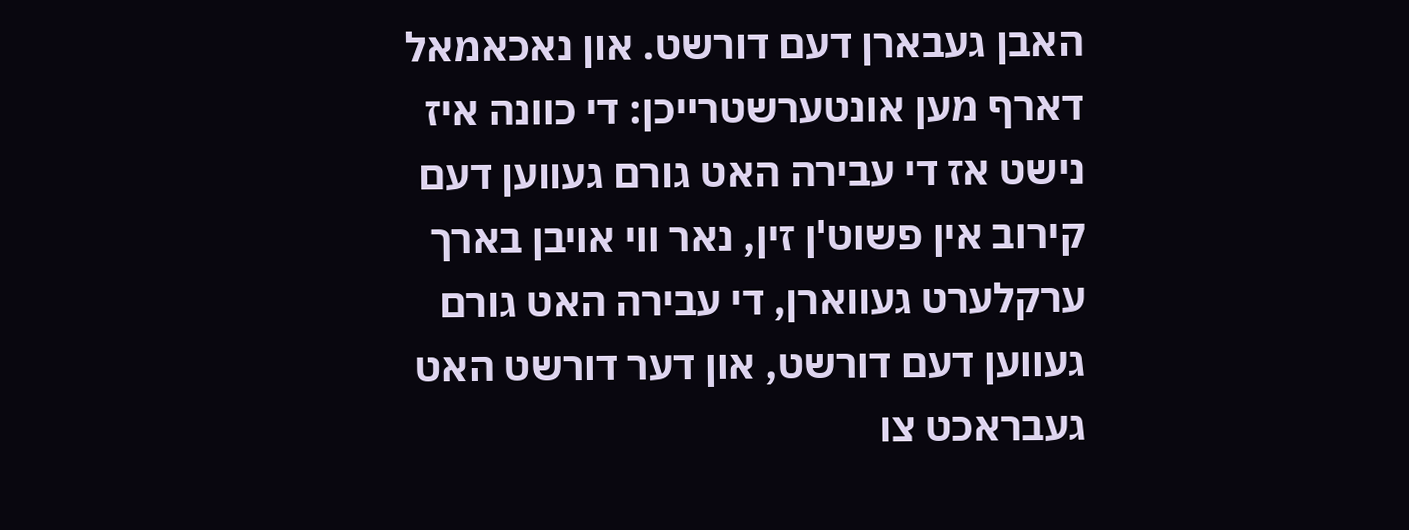האבן געבארן דעם דורשט. און נאכאמאל דארף מען אונטערשטרײכן: די כוונה איז נישט אז די עבירה האט גורם געווען דעם קירוב אין פשוט'ן זין, נאר ווי אויבן בארך ערקלערט געווארן, די עבירה האט גורם געווען דעם דורשט, און דער דורשט האט געבראכט צו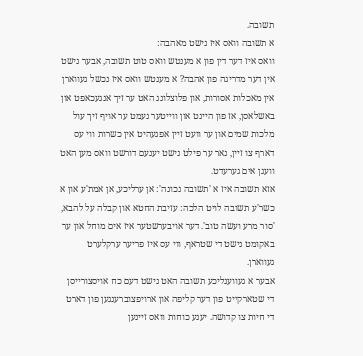תשובה.
א תשובה וואס איז נישט מאהבה:
וואס איז דער דין פון א מענטש וואס טוט תשובה, אבער נישט אין דער מדריגה פון אהבה? א מענטש וואס איז נכשל געווארן אין מאכלות אסורות, און פלוצלונג האט ער זיך אנגעכאפט און באשלאסן, אז פון הײנט און ווײטער נעמט ער אויף זיך עול מלכות שמים און ער וועט זײן אפגעהיט אין כשרות ווי עס דארף צו זײן, נאר ער פילט נישט יענעם דורשט וואס מען האט וועגן אים גערעדט.
אזא תשובה איז א 'תשובה נכונה': אן ערליכע, אן אמת'ע און א כשר'ע תשובה לויט הלכה: עזיבת החטא און קבלה על להבא, 'סור מרע ועשה טוב'. דער אויבערשטער איז אים מוחל און ער באקומט נישט די שטראף, ווי עס איז פריער ערקלערט געווארן.
אבער א געווענליכע תשובה האט נישט דעם כח אויסצורײסן די שטארקייט פון דער קליפה און ארויפצוברענגען פון דארט די חיות צו קדושה. יענע כוחות וואס זײנען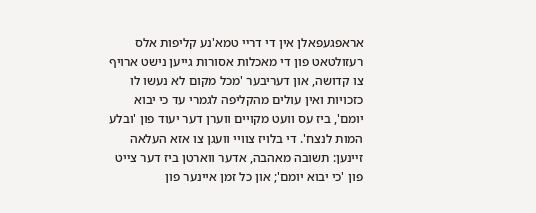אראפגעפאלן אין די דרײ טמא'נע קליפות אלס רעזולטאט פון די מאכלות אסורות גייען נישט ארויף צו קדושה, און דעריבער 'מכל מקום לא נעשו לו כזכויות ואין עולים מהקליפה לגמרי עד כי יבוא יומם', ביז עס וועט מקויים ווערן דער יעוד פון 'ובלע המות לנצח'. די בלויז צוויי וועגן צו אזא העלאה זײנען: תשובה מאהבה, אדער ווארטן ביז דער צײט פון 'כי יבוא יומם'; און כל זמן איינער פון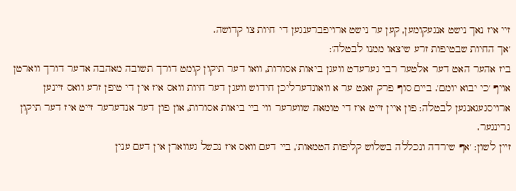זיי איז נאך נישט אנגעקומען, קען ער נישט ארויפברענגען די חיות צו קדושה.
'אך החיות שבטיפות זרע שיצאו ממנו לבטלה':
ביז אהער האט דער אלטער רבי גערעדט וועגן ביאות אסורות, וואו דער תיקון קומט דורך תשובה מאהבה אדער דורך ווארטן אויף 'כי יבוא יומם'. בײם סוף פרק זאגט ער א וואונדערליכן חידוש וועגן דער חיות וואס איז אין די טיפן זרע וואס זײנען ארויסגעגאנגען לבטלה: פון איין זײט איז די טומאה שווערער ווי בײ ביאות אסורות, און פון דער אנדערער זײט איז דער תיקון גרינגער.
זײן לשון: 'אף שירדה ונכללה בשלוש קליפות הטמאות', בײ דעם וואס איז נכשל געווארן אין דעם ענין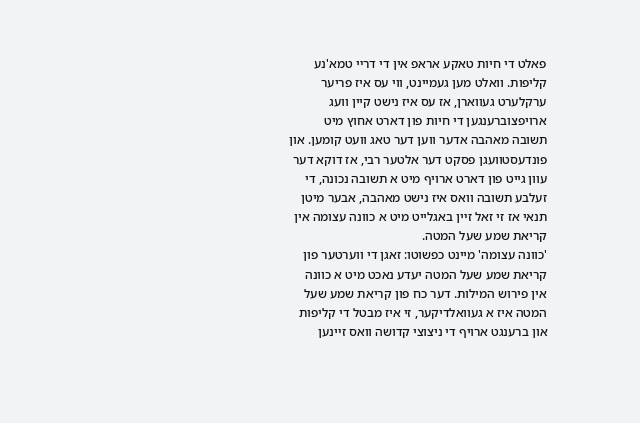פאלט די חיות טאקע אראפ אין די דרײ טמא'נע קליפות. וואלט מען געמיינט, ווי עס איז פריער ערקלערט געווארן, אז עס איז נישט קיין וועג ארויפצוברענגען די חיות פון דארט אחוץ מיט תשובה מאהבה אדער ווען דער טאג וועט קומען. און פונדעסטוועגן פסקט דער אלטער רבי, אז דוקא דער עוון גייט פון דארט ארויף מיט א תשובה נכונה, די זעלבע תשובה וואס איז נישט מאהבה, אבער מיטן תנאי אז זי זאל זײן באגלייט מיט א כוונה עצומה אין קריאת שמע שעל המטה.
'כוונה עצומה' מיינט כפשוטו: זאגן די ווערטער פון קריאת שמע שעל המטה יעדע נאכט מיט א כוונה אין פירוש המילות. דער כח פון קריאת שמע שעל המטה איז א געוואלדיקער, זי איז מבטל די קליפות און ברענגט ארויף די ניצוצי קדושה וואס זײנען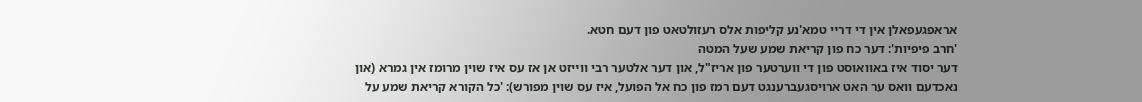אראפגעפאלן אין די דרײ טמא'נע קליפות אלס רעזולטאט פון דעם חטא.
'חרב פיפיות': דער כח פון קריאת שמע שעל המטה
דער יסוד איז באוואוסט פון די ווערטער פון אריז"ל, און דער אלטער רבי ווײזט אן אז עס איז שוין מרומז אין גמרא (און נאכדעם וואס ער האט ארויסגעברענגט דעם רמז פון כח אל הפועל, איז עס שוין מפורש): 'כל הקורא קריאת שמע על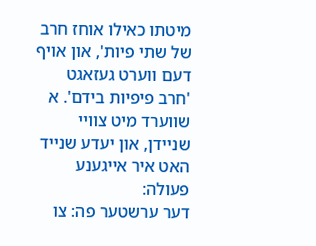מיטתו כאילו אוחז חרב של שתי פיות', און אויף דעם ווערט געזאגט 'חרב פיפיות בידם'. א שווערד מיט צוויי שנײדן, און יעדע שנײד האט איר אייגענע פעולה:
דער ערשטער פה: צו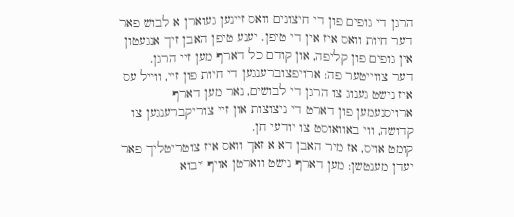הרגן די גופים פון די חיצונים וואס זײנען געוארן א לבוש פאר דער חיות וואס איז אין די טיפן. יענע טיפן האבן זיך אנגעטון אין גופים פון קליפה, און קודם כל דארף מען זיי הרגן.
דער צווייטער פה: ארויפצוברענגען די חיות פון זיי, ווײל עס איז נישט גענוג צו הרגן די לבושים, נאר מען דארף ארויסנעמען פון דארט די ניצוצות און זיי צוריקברענגען צו קדושה, ווי באוואוסט צו יודעי חן.
קומט אויס, אז מיר האבן דא א זאך וואס איז צוטריטליך פאר יעדן מענטשן: מען דארף נישט ווארטן אויף 'יבוא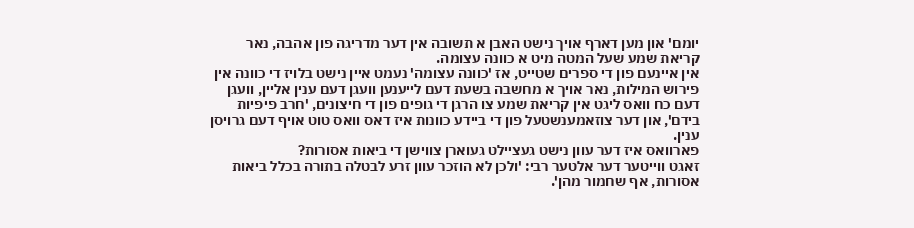יומם' און מען דארף אויך נישט האבן א תשובה אין דער מדריגה פון אהבה, נאר קריאת שמע שעל המטה מיט א כוונה עצומה.
אין איינעם פון די ספרים שטייט, אז 'כוונה עצומה' נעמט אײן נישט בלויז די כוונה אין פירוש המילות, נאר אויך א מחשבה בשעת דעם לייענען וועגן דעם ענין אליין, וועגן דעם כח וואס ליגט אין קריאת שמע צו הרגן די גופים פון די חיצונים, 'חרב פיפיות בידם', און דער צוזאמענשטעל פון די ביידע כוונות איז דאס וואס טוט אויף דעם גרויסן ענין.
פארוואס איז דער עוון נישט געצײלט געוארן צווישן די ביאות אסורות?
זאגט ווײטער דער אלטער רבי: 'ולכן לא הוזכר עוון זרע לבטלה בתורה בכלל ביאות אסורות, אף שחמור מהן'.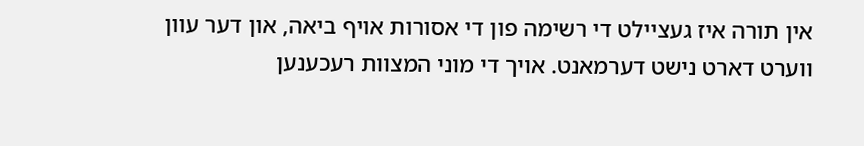אין תורה איז געצײלט די רשימה פון די אסורות אויף ביאה, און דער עוון ווערט דארט נישט דערמאנט. אויך די מוני המצוות רעכענען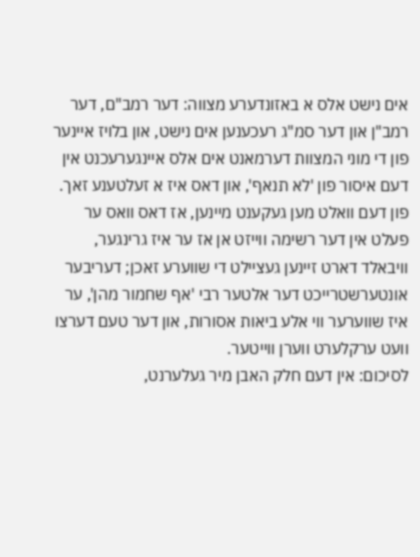אים נישט אלס א באזונדערע מצווה: דער רמב"ם, דער רמב"ן און דער סמ"ג רעכענען אים נישט, און בלויז איינער פון די מוני המצוות דערמאנט אים אלס אײנגערעכנט אין דעם איסור פון 'לא תנאף', און דאס איז א זעלטענע זאך. פון דעם וואלט מען געקענט מיינען, אז דאס וואס ער פעלט אין דער רשימה ווײזט אן אז ער איז גרינגער, וויבאלד דארט זײנען געצײלט די שווערע זאכן; דעריבער אונטערשטרײכט דער אלטער רבי 'אף שחמור מהן', ער איז שווערער ווי אלע ביאות אסורות, און דער טעם דערצו וועט ערקלערט ווערן ווײטער.
לסיכום: אין דעם חלק האבן מיר געלערנט,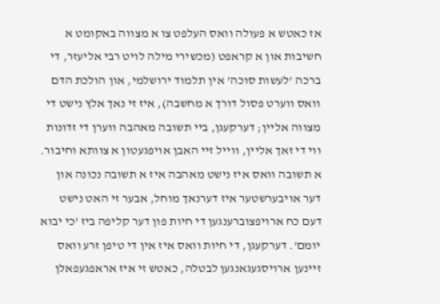אז כאטש א פעולה וואס העלפט צו א מצווה באקומט א חשיבות און א קראפט (מכשירי מילה לויט רבי אליעזר, די ברכה 'לעשות סוכה' אין תלמוד ירושלמי, און הולכת הדם וואס ווערט פסול דורך א מחשבה), איז זי נאך אלץ נישט די מצווה אליין; דערקעגן, בײ תשובה מאהבה ווערן די זדונות ווי די זאך אליין, ווײל זיי האבן אויפגעטון א צוותא וחיבור. א תשובה וואס איז נישט מאהבה איז א תשובה נכונה און דער אויבערשטער איז דערנאך מוחל, אבער זי האט נישט דעם כח ארויפצוברענגען די חיות פון דער קליפה ביז 'כי יבוא יומם'. דערקעגן, די חיות וואס איז אין די טיפן זרע וואס זײנען ארויסגעגאנגען לבטלה, כאטש זי איז אראפגעפאלן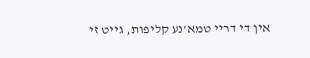אין די דרײ טמא'נע קליפות, גייט זי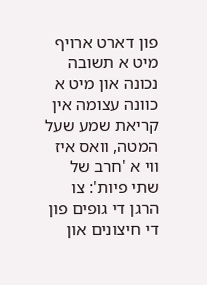פון דארט ארויף מיט א תשובה נכונה און מיט א כוונה עצומה אין קריאת שמע שעל המטה, וואס איז ווי א 'חרב של שתי פיות': צו הרגן די גופים פון די חיצונים און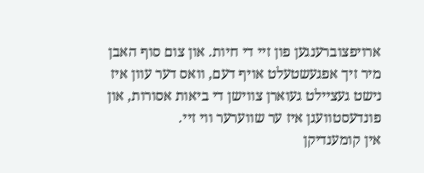ארויפצוברענגען פון זיי די חיות. און צום סוף האבן מיר זיך אפגעשטעלט אויף דעם, וואס דער עוון איז נישט געצײלט געוארן צווישן די ביאות אסורות, און פונדעסטוועגן איז ער שווערער ווי זיי.
אין קומענדיקן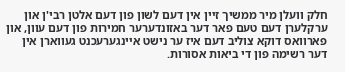חלק וועלן מיר ממשיך זײן אין דעם לשון פון דעם אלטן רבי'ן און ערקלערן דעם טעם פאר דער באזונדערער חמירות פון דעם עוון, און פארוואס דוקא צוליב דעם איז ער נישט אײנגערעכנט געווארן אין דער רשימה פון די ביאות אסורות.